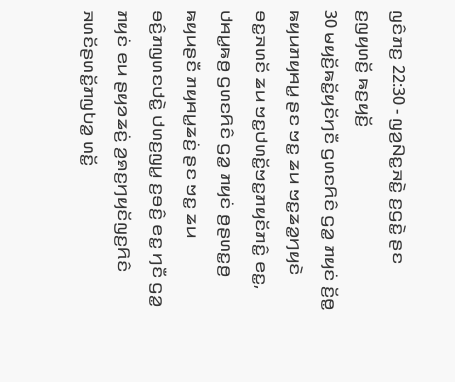ꤜꤢꤨꤊꤢ꤬ 22:30 - ꤜꤤ꤬ꤡꤢ꤭ꤏꤢꤧ꤭ ꤢ꤬ꤞꤢꤧ꤭ ꤔꤢ ꤢ꤬ꤜꤟꤛꤢꤩ꤬ ꤒꤢ꤬ꤟꤢꤩ꤬
30 ꤗꤟꤢꤩ꤬ꤒꤢꤩ꤭ꤟꤢꤩꤚꤢꤪ ꤞꤛꤢꤖꤢꤨ ꤞꤤ꤭ ꤊꤟꤢꤦ ꤢꤩ꤬ꤥ꤭ ꤒꤟꤣꤊꤟꤌꤣ꤭ ꤔꤢ ꤠꤢ꤭ ꤘꤣ ꤠꤢ꤭ꤘꤤ꤭ꤚꤟꤢꤧ ꤋꤢ꤭ꤏꤛꤢꤩ ꤘꤣ ꤠꤢ꤭ꤓꤛꤢꤩ꤭ꤠꤢ꤭ꤊꤟꤢꤩꤊꤢꤨ꤭ ꤕꤢ꤭, ꤓꤌꤣ꤭ꤒꤥ꤬ ꤞꤛꤢꤖꤢꤨ ꤞꤤ꤭ ꤊꤟꤢꤦ ꤥ꤬ꤔꤛꤢ꤭ꤥ꤬ ꤒꤟꤣꤔꤢꤪ ꤊꤟꤌꤣ꤭ꤘꤢꤦ꤬ ꤔꤢ ꤠꤢ꤭ ꤘꤣ ꤋꤢꤨ꤬ꤊꤜꤛꤢꤓꤢꤧ꤭ ꤓꤛꤢ꤬ꤜꤣ꤭ ꤢ꤬ꤋꤢꤨ꤬ ꤕꤢ꤭ ꤚꤢꤪ ꤞꤤ꤭ ꤊꤟꤢꤦ ꤕꤣ ꤔꤟꤤꤘꤢꤦ꤬ ꤤ꤬ꤎꤢ꤬ꤚꤟꤢꤩꤜꤢ꤬ꤖꤢꤨ ꤏꤛꤢꤩꤔꤛꤢꤩ꤭ꤊꤜꤝꤤ꤭ ꤛꤢꤩ꤭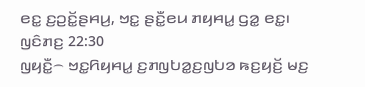ꤕꤢ꤭ ꤢ꤬ꤑꤢꤩ꤭ꤔꤌꤣ꤬, ꤠꤢ꤭ ꤔꤢꤪ꤭ꤕꤣ ꤊꤟꤌꤣ꤭ ꤞꤤ꤭ ꤕꤢ꤭꤯
ꤜꤢꤨꤊꤢ꤬ 22:30
ꤜꤟꤢꤪ꤭꤮ ꤠꤢ꤭ꤖꤟꤌꤣ꤭ ꤢ꤬ꤊꤜꤝꤤ꤭ꤢ꤬ꤜꤝꤤ ꤒꤢ꤬ꤟꤢꤩ꤬ ꤗꤢ꤬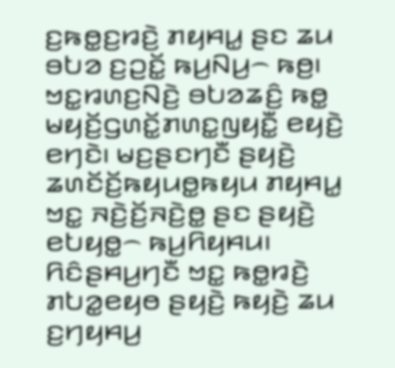ꤢ꤬ꤒꤥ꤭ꤢ꤬ꤙꤢꤧ꤬ ꤊꤟꤌꤣ꤭ ꤔꤢ ꤘꤣ ꤋꤝꤤ ꤢ꤬ꤑꤢꤩ꤭ ꤒꤣ꤬ꤡꤣ꤬꤮ ꤒꤥ꤬꤯ ꤠꤢ꤭ꤙꤛꤢ꤬ꤡꤢꤧ꤬ ꤋꤝꤤꤘꤢꤨ꤬ ꤒꤥ꤭ ꤗꤟꤢꤩ꤬ꤞꤛꤢꤩ꤭ꤊꤛꤢ꤭ꤜꤟꤢꤪ꤭ ꤕꤟꤢꤧ꤬ ꤕꤚꤢꤧ꤯ ꤗꤢ꤬ꤔꤢꤚꤢꤪ ꤔꤟꤢꤧ꤬ ꤘꤛꤢꤩꤢꤩ꤬ꤒꤟꤣꤥ꤭ꤒꤟꤣ ꤊꤟꤌꤣ꤭ ꤠꤢ꤭ ꤏꤢꤧ꤬ꤢꤩ꤬ꤏꤢꤧ꤬ꤥ꤭ ꤔꤢ ꤔꤟꤢꤧ꤬ ꤕꤝꤟꤥ꤭꤮ ꤒꤣ꤬ꤖꤟꤌꤣ꤯ ꤖꤢꤨꤔꤌꤣ꤬ꤚꤢꤪ ꤠꤢ꤭ ꤒꤥ꤭ꤙꤢꤧ꤬ ꤊꤝꤤ꤭ꤕꤟꤥ ꤔꤟꤢꤧ꤬ ꤒꤟꤢꤧ꤬ ꤘꤣ ꤢ꤬ꤚꤟꤌꤣ꤬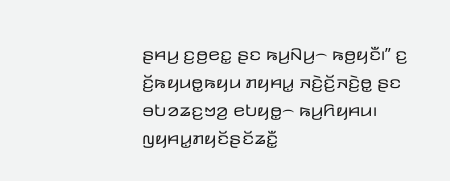ꤔꤌꤣ꤬ ꤢ꤬ꤥ꤬ꤕꤢ꤭ ꤔꤢ ꤒꤣ꤬ꤡꤣ꤬꤮ ꤒꤥ꤬ꤟꤢꤪ꤯” ꤢ꤬ ꤢꤩ꤬ꤒꤟꤣꤥ꤭ꤒꤟꤣ ꤊꤟꤌꤣ꤭ ꤏꤢꤧ꤬ꤢꤩ꤬ꤏꤢꤧ꤬ꤥ꤭ ꤔꤢ ꤋꤝꤤꤘꤢ꤬ꤠꤤ꤬ ꤕꤝꤟꤥ꤭꤮ ꤒꤣ꤬ꤖꤟꤌꤣ꤯
ꤜꤟꤌꤣ꤭ꤊꤟꤢꤩꤔꤢꤩꤘꤢꤪ꤭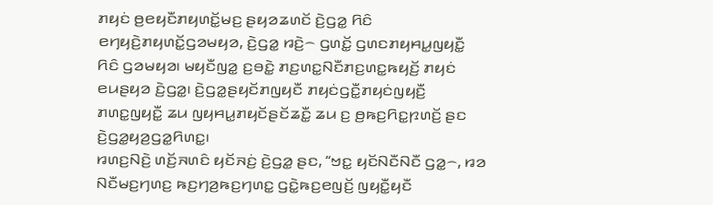ꤊꤟꤢꤦ ꤥ꤬ꤕꤟꤢꤪꤊꤟꤛꤢꤩ꤭ꤗꤢ꤬ ꤔꤟꤤꤘꤛꤢꤩ ꤢꤧ꤬ꤞꤤ꤭ ꤖꤢꤨ ꤕꤚꤟꤢꤧ꤬ꤊꤟꤛꤢꤩ꤭ꤞꤤꤗꤟꤤ, ꤢꤧ꤬ꤞꤤ꤭ ꤙꤢꤧ꤬꤮ ꤞꤛꤢꤩ꤭ ꤞꤛꤢꤊꤟꤌꤣ꤭ꤜꤟꤢꤪ꤭ ꤖꤢꤨ ꤞꤤꤗꤟꤤ꤯ ꤗꤟꤢꤪꤜꤤ꤭ ꤢ꤬ꤋꤢꤧ꤭ ꤊꤢ꤬ꤛꤢ꤭ꤡꤢꤪꤊꤢ꤬ꤛꤢ꤭ꤒꤟꤢꤩ꤬ ꤊꤟꤢꤦ ꤕꤣꤔꤟꤤ ꤢꤧ꤬ꤞꤤ꤭꤯ ꤢꤧ꤬ꤞꤤ꤭ꤔꤟꤢꤩꤊꤜꤟꤢꤪ ꤊꤟꤢꤦꤞꤢꤪ꤭ꤊꤟꤢꤦꤜꤟꤢꤪ꤬ ꤊꤛꤢ꤭ꤜꤟꤢꤪ꤭ ꤘꤣ ꤜꤟꤌꤣ꤭ꤊꤟꤢꤩꤔꤢꤩꤘꤢꤪ꤭ ꤘꤣ ꤢ꤬ ꤥ꤬ꤒꤢ꤬ꤖꤢ꤭ꤐꤛꤢꤩ꤬ ꤔꤢ ꤢꤧ꤬ꤞꤤ꤭ꤟꤤ꤬ꤞꤤ꤭ꤖꤛꤢ꤭꤯
ꤙꤛꤢ꤬ꤡꤢꤧ꤬ ꤛꤢꤩ꤬ꤏꤛꤢꤨ ꤟꤢꤩꤏꤢꤦ꤬ ꤢꤧ꤬ꤞꤤ꤭ ꤔꤢ, “ꤠꤢ꤭ ꤟꤢꤩꤡꤢꤪꤡꤢꤪ ꤞꤤ꤭꤮, ꤙꤤ ꤡꤢꤪꤗꤢ꤬ꤚꤛꤢ꤬ ꤒꤢ꤬ꤚꤤ꤬ꤒꤢ꤬ꤚꤛꤢ꤭ ꤞꤢꤧ꤭ꤒꤢ꤬ꤕꤜꤢꤩ꤬ ꤜꤟꤢꤪ꤭ꤟꤢꤪ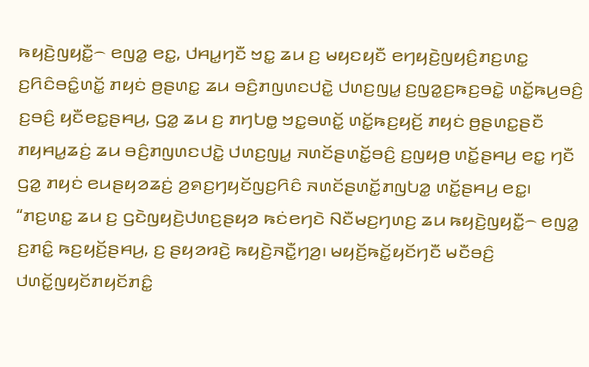ꤒꤟꤢꤧ꤬ꤜꤟꤢꤪ꤭꤮ ꤕꤜꤤ꤭ ꤕꤢ꤭, ꤓꤌꤣ꤭ꤚꤢꤪ ꤠꤢ꤭ ꤘꤣ ꤢ꤬ ꤗꤟꤢꤟꤢꤪ ꤕꤚꤟꤢꤧ꤬ꤜꤟꤢꤨ꤬ꤊꤢ꤬ꤛꤢ꤭ ꤢ꤬ꤖꤢꤨꤋꤢꤨ꤭ꤛꤢꤩ꤭ ꤊꤟꤢꤦ ꤥ꤬ꤔꤛꤢ꤭ ꤘꤣ ꤋꤢꤨ꤬ꤊꤜꤛꤢꤓꤢꤧ꤭ ꤓꤛꤢ꤬ꤜꤣ꤭ ꤢ꤬ꤜꤤ꤭ꤢ꤬ꤒꤢ꤬ꤋꤢꤧ꤭ ꤛꤢꤩ꤭ꤒꤣ꤬ꤋꤢꤨ꤬ ꤢ꤬ꤋꤢꤨ꤬ ꤟꤢꤪꤕꤢ꤭ꤔꤌꤣ꤬, ꤞꤤ꤭ ꤘꤣ ꤢ꤬ ꤊꤚꤝꤥ꤭ ꤠꤢ꤭ꤋꤛꤢꤩ꤭ ꤛꤢꤩ꤭ꤒꤢ꤬ꤟꤢꤩ꤬ ꤊꤟꤢꤦ ꤥ꤬ꤔꤛꤢ꤭ꤔꤢꤪ ꤊꤟꤌꤣ꤭ꤘꤢꤦ꤬ ꤘꤣ ꤋꤢꤨ꤬ꤊꤜꤛꤢꤓꤢꤧ꤭ ꤓꤛꤢ꤬ꤜꤣ꤭ ꤏꤛꤢꤩꤔꤛꤢꤩ꤭ꤋꤢꤨ꤬ ꤢ꤬ꤜꤟꤥ꤬ ꤛꤢꤩ꤭ꤔꤌꤣ꤬ ꤕꤢ꤭ ꤚꤢꤪ ꤞꤤ꤭ ꤊꤟꤢꤦ ꤕꤣꤔꤟꤤꤘꤢꤦ꤬ ꤤ꤬ꤎꤢ꤬ꤚꤟꤢꤩꤜꤢ꤬ꤖꤢꤨ ꤏꤛꤢꤩꤔꤛꤢꤩ꤭ꤊꤜꤝꤤ꤭ ꤛꤢꤩ꤭ꤔꤌꤣ꤬ ꤕꤢ꤭꤯
“ꤊꤢ꤬ꤛꤢ꤭ ꤘꤣ ꤢ꤬ ꤞꤢꤧꤜꤟꤢꤧ꤬ꤓꤛꤢ꤬ꤔꤟꤤ ꤒꤢꤦꤕꤚꤢꤧ ꤡꤢꤪꤗꤢ꤬ꤚꤛꤢ꤬ ꤘꤣ ꤒꤟꤢꤧ꤬ꤜꤟꤢꤪ꤭꤮ ꤕꤜꤤ꤭ ꤢ꤬ꤊꤢꤨ꤭ ꤒꤢ꤬ꤟꤢꤩ꤬ꤔꤌꤣ꤬, ꤢ꤬ ꤔꤟꤤꤙꤢꤧ꤬ ꤒꤟꤢꤧ꤬ꤏꤢꤪ꤭ꤚꤤ꤬꤯ ꤗꤟꤢꤩ꤬ꤒꤢꤩ꤭ꤟꤢꤩꤚꤢꤪ ꤗꤢꤪꤋꤢꤨ꤬ ꤓꤛꤢꤩ꤭ꤜꤟꤢꤩꤊꤟꤢꤩꤊꤢꤨ꤭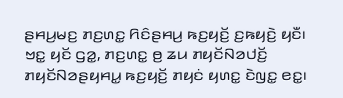ꤔꤌꤣ꤬ꤗꤢ꤬ ꤊꤢ꤬ꤛꤢ꤭ ꤖꤢꤨꤔꤌꤣ꤬ ꤒꤢ꤬ꤟꤢꤩ꤬ ꤢ꤬ꤒꤟꤢꤧ꤬ ꤟꤢꤪ꤯
ꤠꤢ꤭ ꤟꤢꤩ ꤞꤤ꤭, ꤊꤢ꤬ꤛꤢ꤭ ꤥ꤬ ꤘꤣ ꤊꤟꤢꤩꤡꤤꤓꤢꤩ꤬ ꤊꤟꤢꤩꤡꤤꤔꤟꤌꤣ꤭ ꤒꤢ꤬ꤟꤢꤩ꤬ ꤊꤟꤢꤦ ꤟꤛꤢ꤭ ꤢꤧꤜꤢ꤭ ꤕꤢ꤭꤯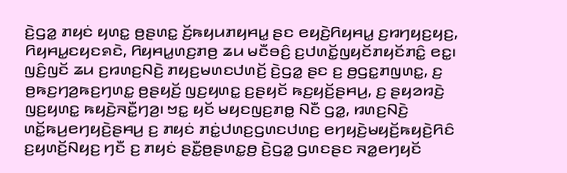ꤢꤧ꤬ꤞꤤ꤭ ꤊꤟꤢꤦ ꤟꤛꤢ꤭ ꤥ꤬ꤔꤛꤢ꤭ ꤢꤩ꤬ꤒꤟꤣꤊꤟꤌꤣ꤭ ꤔꤢ ꤕꤟꤢꤧ꤬ꤖꤟꤌꤣ꤭ ꤢ꤬ꤙꤚꤟꤢ꤬ꤟꤢ꤬, ꤖꤟꤌꤣ꤭ꤢꤟꤢꤎꤢꤧ, ꤖꤟꤌꤣ꤭ꤛꤢ꤬ꤊꤥ꤬ ꤘꤣ ꤗꤢꤪꤋꤢꤨ꤬ ꤢ꤬ꤓꤛꤢꤩ꤭ꤜꤟꤢꤩꤊꤟꤢꤩꤊꤢꤨ꤭ ꤕꤢ꤭꤯
ꤜꤢꤨ꤬ꤜꤢꤩ ꤘꤣ ꤢ꤬ꤙꤛꤢ꤬ꤡꤢꤧ꤬ ꤊꤟꤢ꤬ꤗꤛꤢꤓꤛꤢꤩ꤬ ꤢꤧ꤬ꤞꤤ꤭ ꤔꤢ ꤢ꤬ ꤥ꤬ꤞꤢ꤭ꤊꤜꤛꤢ꤭, ꤢ꤬ ꤥ꤬ꤒꤢ꤬ꤚꤤ꤬ꤒꤢ꤬ꤚꤛꤢ꤭ ꤥ꤬ꤔꤟꤢꤩ꤬ ꤜꤢ꤬ꤟꤛꤢ꤭ ꤢ꤬ꤔꤟꤢꤩ ꤒꤢ꤬ꤟꤢꤩ꤬ꤔꤌꤣ꤬, ꤢ꤬ ꤔꤟꤤꤙꤢꤧ꤬ ꤜꤢ꤬ꤟꤛꤢ꤭ ꤒꤟꤢꤧ꤬ꤏꤢꤪ꤭ꤚꤤ꤬꤯ ꤠꤢ꤭ ꤟꤢꤩ ꤗꤟꤢꤜꤢ꤬ꤊꤥ꤭ ꤡꤢꤪ ꤞꤤ꤭, ꤙꤛꤢ꤬ꤡꤢꤧ꤬ ꤛꤢꤩ꤭ꤒꤣ꤬ꤕꤚꤟꤢꤧ꤬ꤔꤌꤣ꤬ ꤢ꤬ ꤊꤟꤢꤦ ꤊꤢꤦ꤭ꤓꤛꤢ꤬ꤞꤛꤢꤓꤛꤢ꤬ ꤕꤚꤟꤢꤧ꤬ꤗꤟꤢꤩ꤬ꤒꤟꤢꤧ꤬ꤖꤢꤨ ꤢ꤬ꤟꤛꤢꤩ꤬ꤡꤟꤢ꤬ ꤚꤢꤪ ꤢ꤬ ꤊꤟꤢꤦ ꤔꤢꤪ꤭ꤥ꤬ꤔꤛꤢ꤭ꤥ꤬ ꤢꤧ꤬ꤞꤤ꤭ ꤞꤛꤢꤔꤢ ꤏꤤ꤭ꤕꤚꤟꤢꤩ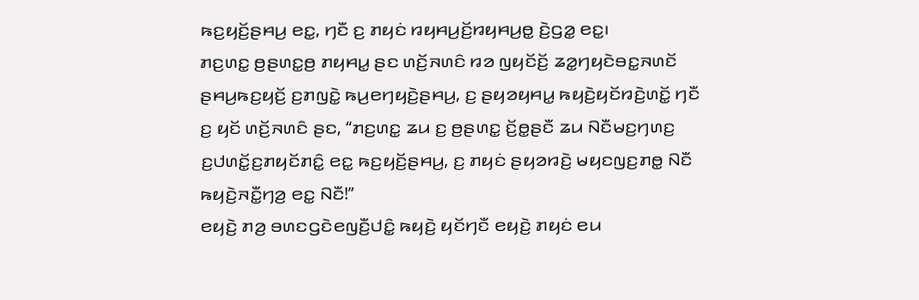ꤒꤢ꤬ꤟꤢꤩ꤬ꤔꤌꤣ꤬ ꤕꤢ꤭, ꤚꤢꤪ ꤢ꤬ ꤊꤟꤢꤦ ꤙꤟꤌꤣ꤬ꤢꤩ꤬ꤙꤟꤌꤣ꤬ꤥ꤭ ꤢꤧ꤬ꤞꤤ꤭ ꤕꤢ꤭꤯
ꤊꤢ꤬ꤛꤢ꤭ ꤥ꤬ꤔꤛꤢ꤭ꤥ꤬ ꤊꤟꤌꤣ꤭ ꤔꤢ ꤛꤢꤩ꤬ꤏꤛꤢꤨ ꤙꤤ ꤜꤟꤢꤩꤢꤩ꤬ ꤘꤤ꤭ꤚꤟꤢꤧꤋꤢ꤭ꤏꤛꤢꤩ ꤔꤌꤣ꤬ꤒꤢ꤬ꤟꤢꤩ꤬ ꤢ꤬ꤊꤜꤢꤧ꤭ ꤒꤣ꤬ꤕꤚꤟꤢꤧ꤬ꤔꤌꤣ꤬, ꤢ꤬ ꤔꤟꤤꤟꤌꤣ꤭ ꤒꤟꤢꤧ꤬ꤟꤢꤩꤙꤢꤧ꤬ꤛꤢꤩ꤭ ꤚꤢꤪ ꤢ꤬ ꤟꤢꤩ ꤛꤢꤩ꤬ꤏꤛꤢꤨ ꤔꤢ, “ꤊꤢ꤬ꤛꤢ꤭ ꤘꤣ ꤢ꤬ ꤥ꤬ꤔꤛꤢ꤭ ꤢꤩ꤬ꤥ꤭ꤔꤢꤪ ꤘꤣ ꤡꤢꤪꤗꤢ꤬ꤚꤛꤢ꤬ ꤢ꤬ꤓꤛꤢꤩ꤭ꤢ꤬ꤊꤟꤢꤩꤊꤢꤨ꤭ ꤕꤢ꤭ ꤒꤢ꤬ꤟꤢꤩ꤬ꤔꤌꤣ꤬, ꤢ꤬ ꤊꤟꤢꤦ ꤔꤟꤤꤙꤢꤧ꤬ ꤗꤟꤢꤜꤢ꤬ꤊꤥ꤭ ꤡꤢꤪ ꤒꤟꤢꤧ꤬ꤏꤢꤪ꤭ꤚꤤ꤬ ꤕꤢ꤭ ꤡꤢꤪ!”
ꤕꤟꤢꤧ꤬ ꤊꤤ꤬ ꤋꤛꤢꤞꤢꤧꤕꤜꤢꤪ꤬ꤓꤢꤨ꤭ ꤒꤟꤢꤧ꤬ ꤟꤢꤩꤚꤢꤪ ꤕꤟꤢꤧ꤬ ꤊꤟꤢꤦ ꤕꤣ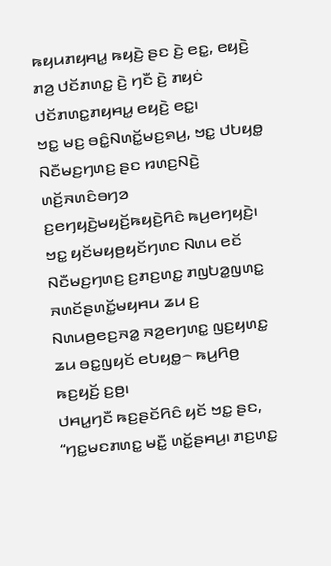ꤒꤟꤣꤊꤟꤌꤣ꤭ ꤒꤟꤢꤧ꤬ ꤔꤢ ꤢꤧ꤬ ꤕꤢ꤭, ꤕꤟꤢꤧ꤬ ꤊꤤ꤬ ꤓꤢꤩꤊꤛꤢ꤭ ꤢꤧ꤬ ꤚꤢꤪ ꤢꤧ꤬ ꤊꤟꤢꤦ ꤓꤢꤩꤊꤛꤢ꤭ꤊꤟꤌꤣ꤭ ꤕꤟꤢꤧ꤬ ꤕꤢ꤭꤯
ꤠꤢ꤭ ꤗꤢ꤬ ꤋꤢꤨ꤭ꤡꤛꤢꤩ꤭ꤗꤢ꤬ꤎꤣ꤬, ꤠꤢ꤭ ꤓꤝꤟꤥ꤭ ꤡꤢꤪꤗꤢ꤬ꤚꤛꤢ꤬ ꤔꤢ ꤙꤛꤢ꤬ꤡꤢꤧ꤬ ꤛꤢꤩ꤬ꤏꤛꤢꤨꤋꤚꤤ ꤢ꤬ꤕꤚꤟꤢꤧ꤬ꤗꤟꤢꤩ꤬ꤒꤟꤢꤧ꤬ꤖꤢꤨ ꤒꤣ꤬ꤕꤚꤟꤢꤧ꤬꤯ ꤠꤢ꤭ ꤟꤢꤩꤗꤟꤥ꤬ꤟꤢꤩꤚꤛꤢ ꤡꤛꤣ ꤕꤢꤩ ꤡꤢꤪꤗꤢ꤬ꤚꤛꤢ꤬ ꤢ꤬ꤊꤢ꤬ꤛꤢ꤭ ꤊꤜꤝꤤ꤭ꤜꤛꤢ꤭ ꤏꤛꤢꤩꤔꤛꤢꤩ꤭ꤗꤟꤌꤣ ꤘꤣ ꤢ꤬ ꤡꤛꤣꤥ꤬ꤕꤢ꤬ꤏꤤ꤭ ꤏꤤ꤬ꤕꤚꤛꤢ꤭ ꤜꤢ꤬ꤟꤛꤢ꤭ ꤘꤣ ꤋꤢ꤭ꤜꤟꤢꤩ ꤕꤝꤟꤥ꤭꤮ ꤒꤣ꤬ꤖꤥ꤬ ꤒꤢ꤬ꤟꤢꤩ꤬ ꤢ꤬ꤥ꤬꤯
ꤓꤌꤣ꤭ꤚꤢꤪ ꤒꤢ꤬ꤔꤢꤩꤖꤢꤨ ꤟꤢꤩ ꤠꤢ꤭ ꤔꤢ, “ꤚꤢ꤭ꤗꤢꤊꤛꤢ꤭ ꤗꤢꤪ꤭ ꤛꤢꤩ꤭ꤔꤌꤣ꤬꤯ ꤊꤢ꤬ꤛꤢ꤭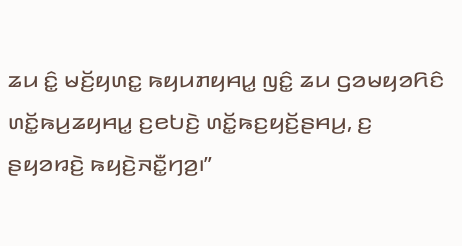ꤘꤣ ꤢꤨ꤭ ꤗꤢꤩ꤬ꤟꤛꤢ꤭ ꤒꤟꤣꤊꤟꤌꤣ꤭ ꤜꤢꤨ꤭ ꤘꤣ ꤞꤤꤗꤟꤤꤖꤢꤨ ꤛꤢꤩ꤭ꤒꤣ꤬ꤘꤟꤌꤣ꤭ ꤢ꤬ꤕꤝꤢꤧ꤬ ꤛꤢꤩ꤭ꤒꤢ꤬ꤟꤢꤩ꤬ꤔꤌꤣ꤬, ꤢ꤬ ꤔꤟꤤꤙꤢꤧ꤬ ꤒꤟꤢꤧ꤬ꤏꤢꤪ꤭ꤚꤤ꤬꤯”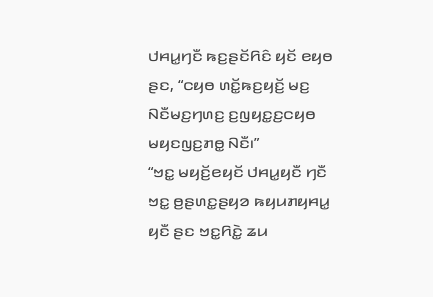ꤓꤌꤣ꤭ꤚꤢꤪ ꤒꤢ꤬ꤔꤢꤩꤖꤢꤨ ꤟꤢꤩ ꤕꤟꤥ ꤔꤢ, “ꤍꤟꤥ ꤛꤢꤩ꤭ꤒꤢ꤬ꤟꤢꤩ꤬ ꤗꤢ꤬ ꤡꤢꤪꤗꤢ꤬ꤚꤛꤢ꤬ ꤢ꤬ꤜꤟꤢ꤭ꤢ꤬ꤍꤟꤥ ꤗꤟꤢꤜꤢ꤬ꤊꤥ꤭ ꤡꤢꤪ꤯”
“ꤠꤢ꤭ ꤗꤟꤢꤩ꤬ꤕꤟꤢꤩ ꤓꤌꤣ꤭ꤟꤢꤪ ꤚꤢꤪ ꤠꤢ꤭ ꤥ꤬ꤔꤛꤢ꤭ꤔꤟꤤ ꤒꤟꤣꤊꤟꤌꤣ꤭ ꤟꤢꤪ ꤔꤢ ꤠꤢ꤭ꤖꤢꤧ꤭ ꤘꤣ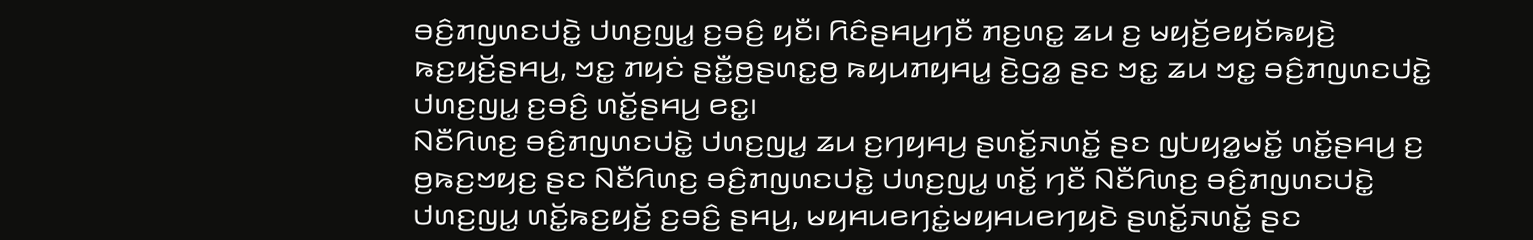ꤋꤢꤨ꤬ꤊꤜꤛꤢꤓꤢꤧ꤭ ꤓꤛꤢ꤬ꤜꤣ꤭ ꤢ꤬ꤋꤢꤨ꤬ ꤟꤢꤪ꤯ ꤖꤢꤨꤔꤌꤣ꤬ꤚꤢꤪ ꤊꤢ꤬ꤛꤢ꤭ ꤘꤣ ꤢ꤬ ꤗꤟꤢꤩ꤬ꤕꤟꤢꤩꤒꤟꤢꤧ꤬ ꤒꤢ꤬ꤟꤢꤩ꤬ꤔꤌꤣ꤬, ꤠꤢ꤭ ꤊꤟꤢꤦ ꤔꤢꤪ꤭ꤥ꤬ꤔꤛꤢ꤭ꤥ꤬ ꤒꤟꤣꤊꤟꤌꤣ꤭ ꤢꤧ꤬ꤞꤤ꤭ ꤔꤢ ꤠꤢ꤭ ꤘꤣ ꤠꤢ꤭ ꤋꤢꤨ꤬ꤊꤜꤛꤢꤓꤢꤧ꤭ ꤓꤛꤢ꤬ꤜꤣ꤭ ꤢ꤬ꤋꤢꤨ꤬ ꤛꤢꤩ꤭ꤔꤌꤣ꤬ ꤕꤢ꤭꤯
ꤡꤢꤪꤖꤛꤢ꤬ ꤋꤢꤨ꤬ꤊꤜꤛꤢꤓꤢꤧ꤭ ꤓꤛꤢ꤬ꤜꤣ꤭ ꤘꤣ ꤢ꤬ꤚꤟꤌꤣ꤬ ꤔꤛꤢꤩ꤭ꤏꤛꤢꤩ꤭ ꤔꤢ ꤜꤝꤟꤤ꤭ꤗꤢꤩ꤭ ꤛꤢꤩ꤭ꤔꤌꤣ꤬ ꤢ꤬ ꤥ꤬ꤒꤢ꤬ꤠꤟꤢ꤬ ꤔꤢ ꤡꤢꤪꤖꤛꤢ꤬ ꤋꤢꤨ꤬ꤊꤜꤛꤢꤓꤢꤧ꤭ ꤓꤛꤢ꤬ꤜꤣ꤭ ꤛꤢꤩ꤭ ꤚꤢꤪ ꤡꤢꤪꤖꤛꤢ꤬ ꤋꤢꤨ꤬ꤊꤜꤛꤢꤓꤢꤧ꤭ ꤓꤛꤢ꤬ꤜꤣ꤭ ꤛꤢꤩ꤭ꤒꤢ꤬ꤟꤢꤩ꤬ ꤢ꤬ꤋꤢꤨ꤬ ꤔꤌꤣ꤬, ꤗꤟꤌꤣꤕꤚꤢꤦ꤭ꤗꤟꤌꤣꤕꤚꤟꤢꤧ ꤔꤛꤢꤩ꤭ꤏꤛꤢꤩ꤭ ꤔꤢ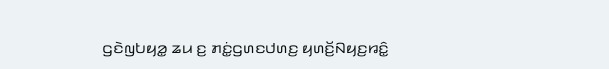ꤞꤢꤧꤜꤝꤟꤤ꤭ ꤘꤣ ꤢ꤬ ꤊꤢꤦ꤭ꤞꤛꤢꤓꤛꤢ꤬ ꤟꤛꤢꤩ꤬ꤡꤟꤢ꤬ꤙꤢꤨ꤭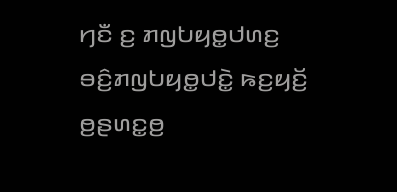ꤚꤢꤪ ꤢ꤬ ꤊꤜꤝꤟꤥ꤭ꤓꤛꤢ꤬ ꤋꤢꤨ꤬ꤊꤜꤝꤟꤥ꤭ꤓꤢꤧ꤭ ꤒꤢ꤬ꤟꤢꤩ꤬ ꤥ꤬ꤔꤛꤢ꤭ꤥ꤬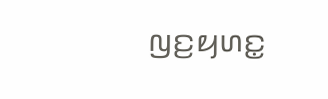ꤜꤢ꤬ꤟꤛꤢ꤭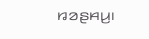ꤙꤤꤔꤌꤣ꤬꤯